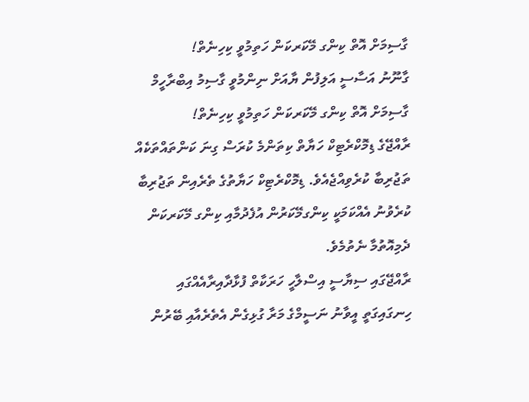ގާސިމަށް އޮތް ކިންގ މޭކަރކަން ހަތިމުވީ ކިހިނެތް!
ގާނޫނު އަސާސީ އަލިފުން ޔާއަށް ނިންމުވީ ގާސިމު އިބްރާހީމް
ގާސިމަށް އޮތް ކިންގ މޭކަރކަން ހަތިމުވީ ކިހިނެތް!
ރާއްޖޭގެ ޑިމޮކްރެޓިކް ހަޔާތް ކިތަންމެ ކުރަސް ގިނަ ކަންތައްތަކެއް ތަޖުރިބާ ކުރެވިއްޖެއެވެ. ޑިމޮކްރެޓިކް ހަޔާތުގެ ތެރެއިން ތަޖުރިބާ ކުރެވުނު އެއްކަމަކީ ކިންގމޭކަރުން އުފެދުމާއި ކިންގ މޭކަރކަން ދެމިއޮތުމާ ނެތުމެވެ.
ރާއްޖޭގައި ސިޔާސީ އިސްލާހީ ހަރަކާތް ފުޅާދާއިރާއެއްގައި ހިނގައިގަތީ އީވާނު ނަސީމްގެ މަރާ ގުޅިގެން އެތެރެއާއި ބޭރުން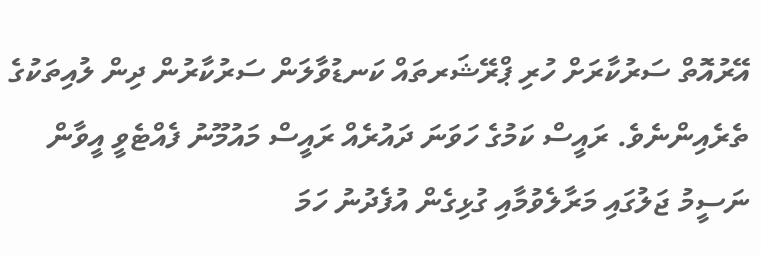އޭރުއޮތް ސަރުކާރަށް ހުރި ޕްރޭޝަރތައް ކަނޑުވާލަން ސަރުކާރުން ދިން ލުއިތަކުގެ ތެރެއިންނެވެ. ރައީސް ކަމުގެ ހަވަނަ ދައުރެއް ރައީސް މައުމޫނު ފެއްޓެވީ އީވާން ނަސީމު ޖަލުގައި މަރާލެވުމާއި ގުޅިގެން އުފެދުނު ހަމަ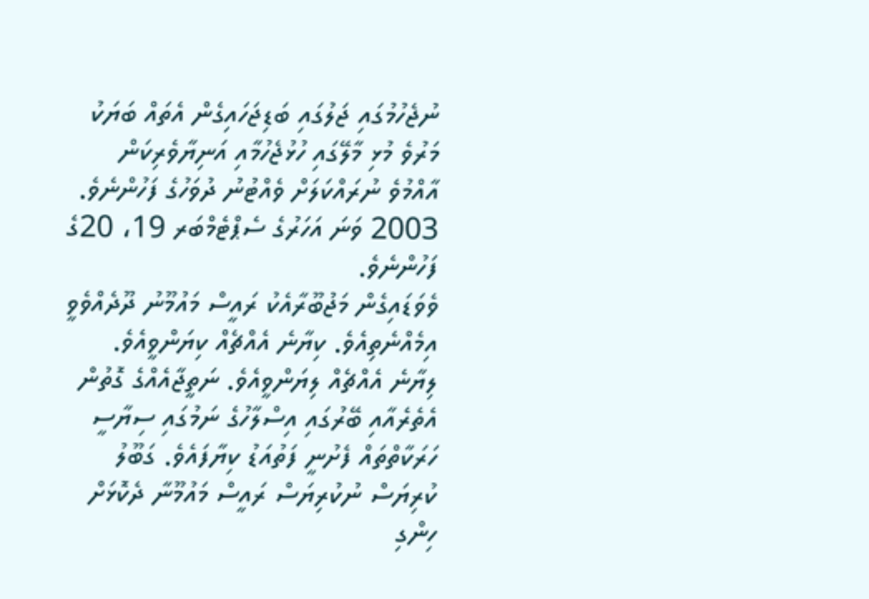ނުޖެހުމުގައި ޖަލުގައި ބަޑިޖަހައިގެން އެތައް ބަޔަކު މަރުވެ މުޅި މާލޭގައި ހުޅުޖެހުމާއި އަނިޔާވެރިކަން އާއްމުވެ ނުރައްކަލަށް ވެއްޓުނު ދުވަހުގެ ފަހުންނެވެ. 2003 ވަނަ އަހަރުގެ ސެޕްޓެމްބަރ 19، 20ގެ ފަހުންނެވެ.
ވެވަޑައިގެން މަޖުބޫރާއެކު ރައީސް މައުމޫނު ދޫދެއްވެވީ އިމެއްނެތިއެވެ. ކިޔާނެ އެއްޗެއް ކިޔަންވީއެވެ. ލިޔާނެ އެއްޗެއް ލިޔަންވީއެވެ. ނަތީޖާއެއްގެ ގޮތުން އެތެރެއާއި ބޭރުގައި އިސްލާހުގެ ނަމުގައި ސިޔާސީ ހަރަކާތްތައް ފެށުނީ ފަތުއަޑު ކިޔާފައެވެ. ގަބޫލު ކުރިޔަސް ނުކުރިޔަސް ރައީސް މައުމޫނާ ދެކޮޅަށް ހިންގި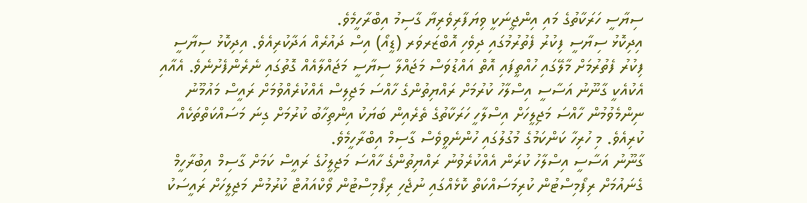ސިޔާސީ ހަރަކާތުގެ މައި އިންޖީނަކީ ވިޔަފާރިވެރިޔާ ގާސިމު އިބްރާހީމެވެ.
އިދިކޮޅު ސިޔާސީ ފިކުރު ފެތުރުމުގައި ދިވެހި އޮބްޒަރވަރ (ޑީއޯ) އިސް ދައުރެއް އަދާކުރިއެވެ. އިދިކޮޅު ސިޔާސީ ފިކުރު ފެތުރުމަށް މާލޭގައި ހުއްތީފައި އޮތް އައްޑުވަސް މަޖައްލާ ސިޔާސީ މަޖައްލާއެއް ގޮތުގައި ނެރެންފެށުނެވެ. އެއާއި އެކުއެކީ ގާނޫނު އަސާސީ އިސްލާހު ކުރުމަށް ރައްޔިތުންގެ ހާއްސަ މަޖިލިސް އެއްކުރެއްވުމަށް ރައީސް މައުމޫނު ނިންމެވުމުން ހާއްސަ މަޖިލީހަށް އިސްލާހީ ހަރަކާތުގެ ތެރެއިން ބަޔަކު އިންތިހާބު ކުރުމަށް ގިނަ މަސައްކަތްތަކެއް ކުރިއެވެ. މި ހުރިހާ ކަންކަމުގެ މުގުލުގައި ހުންނެވީވެސް ގާސިމް އިބްރާހީމެވެ.
ގާނޫނު އަސާސީ އިސްލާހު ކުރަން އެއްކުރެވުނު ރައްޔިތުންގެ ހާއްސަ މަޖިލީހުގެ ރައީސް ކަމަށް ގާސިމް އިބުރާހީމް ގެނައުމަށް ރިފޯމިސްޓުން ކުރިމަސައްކަތް ކޮޅެއްގައި ނުޖެހި ރިފޯމިސްޓުން ވޯކްއައުޓް ކުރުމުން މަޖިލީހަށް ރައީސަކު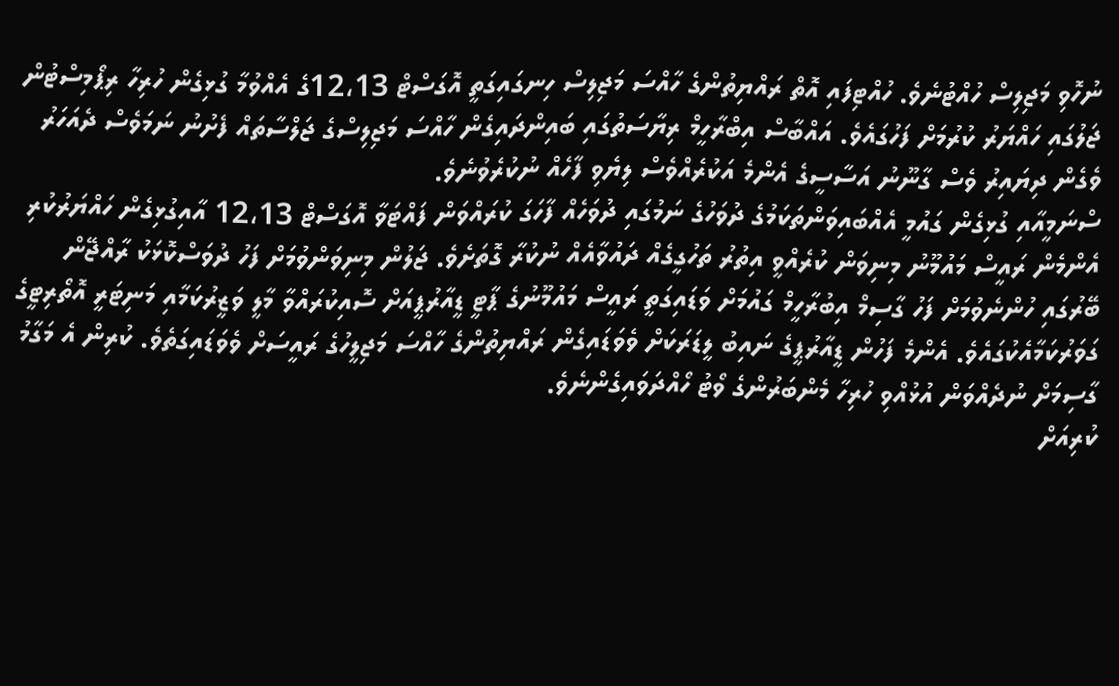ނުހޮވި މަޖިލިސް ހުއްޓުނެވެ. ހުއްޓިފައި އޮތް ރައްޔިތުންގެ ހާއްސަ މަޖިލިސް ހިނގައިގަތީ އޮގަސްޓް 12،13ގެ އެއްވުމާ ގުޅިގެން ހުރިހާ ރިޕޯމިސްޓުން ޖަލުގައި ހައްޔަރު ކުރުމަށް ފަހުގައެވެ. އައްބާސް އިބްރާހީމް ރިޔާސަތުގައި ބައިންދައިގެން ހާއްސަ މަޖިލިސްގެ ޖަލްސާތައް ފެށުނު ނަމަވެސް ދެއަހަރު ވެގެން ދިޔައިރު ވެސް ގާނޫނު އަސާސީގެ އެންމެ އަކުރެއްވެސް ލިޔެވި ފާހެއް ނުކުރެވުނެވެ.
ސްނަމީއާއި ގުޅިގެން ގައުމީ އެއްބައިވަންތަކަމުގެ ދުވަހުގެ ނަމުގައި ދުވަހެއް ފާހަގަ ކުރައްވަން ފައްޓަވާ އޮގަސްޓް 12،13 އާއިގުޅިގެން ހައްޔަރުކުރި އެންމެން ރައީސް މައުމޫނު މިނިވަން ކުރެއްވީ އިތުރު ތަހުގީގެއް ދައުވާއެއް ނުކުރާ ގޮތަށެވެ. ޖަލުން މިނިވަންވުމަށް ފަހު ދުވަސްކޮޅަކު ރާއްޖޭން ބޭރުގައި ހުންނެވުމަށް ފަހު ގާސިމް އިބުރާހީމް ގައުމަށް ވަޑައިގަތީ ރައީސް މައުމޫނުގެ ޕާޓީ ޑީއާރުޕީއަށް ސޮއިކުރައްވާ މާލީ ވަޒީރުކަމާއި މަނިޓަރީ އޮތޯރިޓީގެ ގަވަރުކަމާއެކުގައެވެ. އެންމެ ފަހުން ޑީއާރުޕީގެ ނައިބު ލީޑަރަކަށް ވެވަޑައިގެން ރައްޔިތުންގެ ހާއްސަ މަޖިލީހުގެ ރައީސަށް ވެވަޑައިގަތެވެ. ކުރިން އެ މަގާމު ގާސިމަށް ނުދެއްވަން އުޅުއްވި ހުރިހާ މެންބަރުންގެ ވޯޓު ހޯއްދަވައިގެންނެވެ.
ކުރިއަށް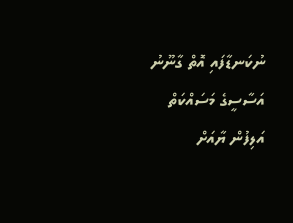ނުކަނޑާފައި އޮތް ގާނޫނު އަސާސީގެ މަސައްކަތް އަލިފުން ޔާއަށް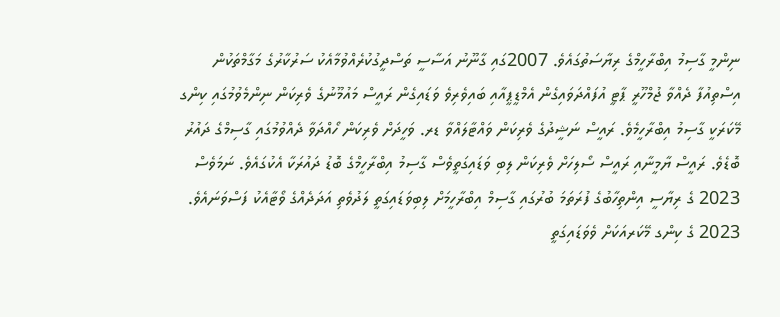ނިންމީ ގާސިމު އިބްރާހީމްގެ ރިޔާސަތުގައެވެ. 2007ގައި ގާނޫނު އަސާސީ ތަސްދީގުކުރެއްވުމާއެކު ސަރުކާރުގެ މަގާމްތަކުން އިސްތިއުފާ ދެއްވާ ޖުމްހޫރީ ޕާޓީ އުފައްދަވައިގެން އެމްޑީޕީއާއި ބައިވެރިވެ ވަޑައިގެން ރައީސް މައުމޫނުގެ ވެރިކަން ނިންމެވުމުގައި ކިންގ މޭކަރަކީ ގާސިމު އިބްރާހީމެވެ. ރައީސް ނަޝީދުގެ ވެރިކަން ވައްޓާލައްވާ ޑރ. ވަހީދަށް ވެރިކަން ހޯއްދަވާ ދެއްވުމުގައި ގާސިމްގެ ދައުރު ބޮޑެވެ. ރައީސް ޔާމީނާއި ރައީސް ސޯލިހަށް ވެރިކަން ލިބި ވަޑައިގަތީވެސް ގާސިމު އިބްރާހީމްގެ ބޮޑު ދައުރަކާ އެކުގައެވެ. ނަމަވެސް 2023 ގެ ރިޔާސީ އިންތިހާބުގެ ފުރަތަމަ ބުރުގައި ގާސިމް އިބްރާހީމަށް ލިބިވަޑައިގަތީ ލަދުވެތި އަދަދެއްގެ ވޯޓާއެކު ފަސްވަނައެވެ. 2023 ގެ ކިންގ މޭކަރއަކަށް ވެވަޑައިގަތީ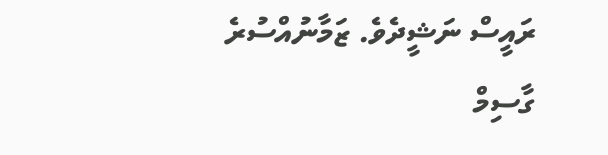ރައީސް ނަޝީދެވެ. ޒަމާނުއްސުރެ ގާސިމް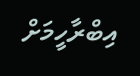އިބްރާހީމަށް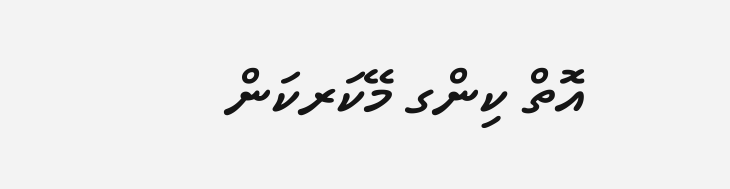އޮތް ކިންގ މޭކަރކަން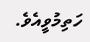ހަތިމުވީއެވެ.